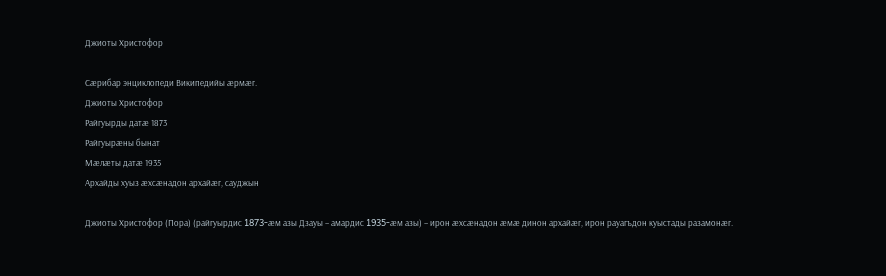Джиоты Христофор

Сæрибар энциклопеди Википедийы æрмæг.
Джиоты Христофор
Райгуырды датæ 1873
Райгуырæны бынат
Мæлæты датæ 1935
Архайды хуыз æхсæнадон архайæг, сауджын

Джиоты Христофор (Пора) (райгуырдис 1873-æм азы Дзауы – амардис 1935-æм азы) – ирон æхсæнадон æмæ динон архайæг, ирон рауагъдон куыстады разамонæг.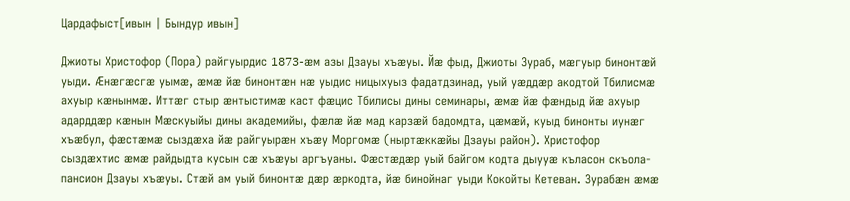Цардафыст[ивын | Бындур ивын]

Джиоты Христофор (Пора) райгуырдис 1873-æм азы Дзауы хъæуы. Йæ фыд, Джиоты Зураб, мæгуыр бинонтæй уыди. Æнæгæсгæ уымæ, æмæ йæ бинонтæн нæ уыдис ницыхуыз фадатдзинад, уый уæддæр акодтой Тбилисмæ ахуыр кæнынмæ. Иттæг стыр æнтыстимæ каст фæцис Тбилисы дины семинары, æмæ йæ фæндыд йæ ахуыр адарддæр кæнын Мæскуыйы дины академийы, фæлæ йæ мад карзæй бадомдта, цæмæй, куыд бинонты иунæг хъæбул, фæстæмæ сыздæха йæ райгуырæн хъæу Моргомæ (ныртæккæйы Дзауы район). Христофор сыздæхтис æмæ райдыдта кусын сæ хъæуы аргъуаны. Фæстæдæр уый байгом кодта дыууæ къласон скъола-пансион Дзауы хъæуы. Стæй ам уый бинонтæ дæр æркодта, йæ бинойнаг уыди Кокойты Кетеван. Зурабæн æмæ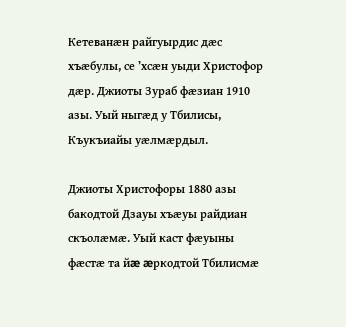Кетеванæн райгуырдис дæс хъæбулы, се ’хсæн уыди Христофор дæр. Джиоты Зураб фæзиан 1910 азы. Уый ныгæд у Тбилисы, Къукъиайы уæлмæрдыл.

Джиоты Христофоры 1880 азы бакодтой Дзауы хъæуы райдиан скъолæмæ. Уый каст фæуыны фæстæ та йæ æркодтой Тбилисмæ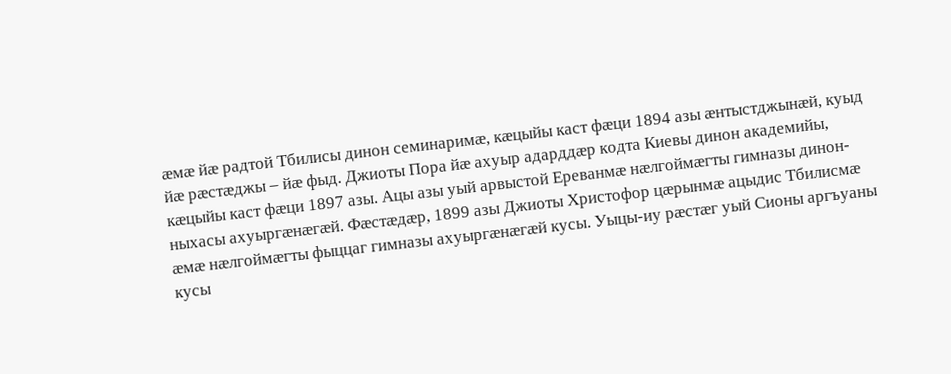æмæ йæ радтой Тбилисы динон семинаримæ, кæцыйы каст фæци 1894 азы æнтыстджынæй, куыд йæ рæстæджы – йæ фыд. Джиоты Пора йæ ахуыр адарддæр кодта Киевы динон академийы, кæцыйы каст фæци 1897 азы. Ацы азы уый арвыстой Ереванмæ нæлгоймæгты гимназы динон-ныхасы ахуыргæнæгæй. Фæстæдæр, 1899 азы Джиоты Христофор цæрынмæ ацыдис Тбилисмæ æмæ нæлгоймæгты фыццаг гимназы ахуыргæнæгæй кусы. Уыцы-иу рæстæг уый Сионы аргъуаны кусы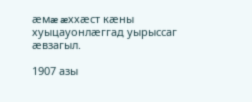æмæ æххæст кæны хуыцауонлæггад уырыссаг æвзагыл.

1907 азы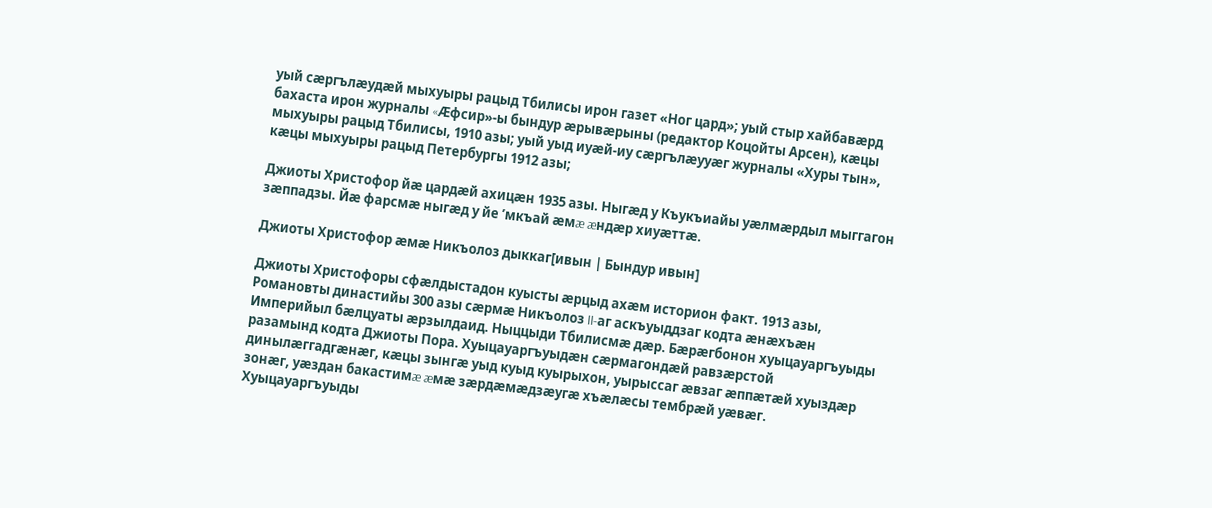уый сæргълæудæй мыхуыры рацыд Тбилисы ирон газет «Ног цард»; уый стыр хайбавæрд бахаста ирон журналы «Æфсир»-ы бындур æрывæрыны (редактор Коцойты Арсен), кæцы мыхуыры рацыд Тбилисы, 1910 азы; уый уыд иуæй-иу сæргълæууæг журналы «Хуры тын», кæцы мыхуыры рацыд Петербургы 1912 азы;

Джиоты Христофор йæ цардæй ахицæн 1935 азы. Ныгæд у Къукъиайы уæлмæрдыл мыггагон зæппадзы. Йæ фарсмæ ныгæд у йе ’мкъай æмæ æндæр хиуæттæ.

Джиоты Христофор æмæ Никъолоз дыккаг[ивын | Бындур ивын]

Джиоты Христофоры сфæлдыстадон куысты æрцыд ахæм историон факт. 1913 азы, Романовты династийы 300 азы сæрмæ Никъолоз II-аг аскъуыддзаг кодта æнæхъæн Империйыл бæлцуаты æрзылдаид. Ныццыди Тбилисмæ дæр. Бæрæгбонон хуыцауаргъуыды разамынд кодта Джиоты Пора. Хуыцауаргъуыдæн сæрмагондæй равзæрстой динылæггадгæнæг, кæцы зынгæ уыд куыд куырыхон, уырыссаг æвзаг æппæтæй хуыздæр зонæг, уæздан бакастимæ æмæ зæрдæмæдзæугæ хъæлæсы тембрæй уæвæг. Хуыцауаргъуыды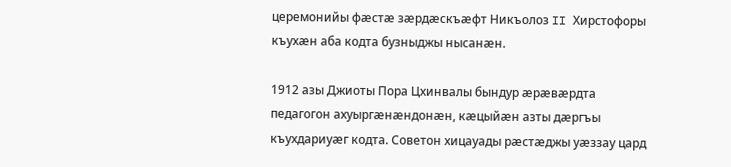церемонийы фæстæ зæрдæскъæфт Никъолоз II Хирстофоры къухæн аба кодта бузныджы нысанæн.

1912 азы Джиоты Пора Цхинвалы бындур æрæвæрдта педагогон ахуыргæнæндонæн, кæцыйæн азты дæргъы къухдариуæг кодта. Советон хицауады рæстæджы уæззау цард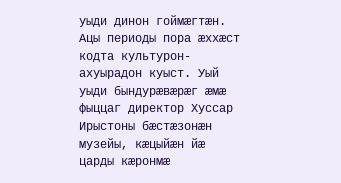уыди динон гоймæгтæн. Ацы периоды пора æххæст кодта культурон-ахуырадон куыст. Уый уыди бындурæвæрæг æмæ фыццаг директор Хуссар Ирыстоны бæстæзонæн музейы, кæцыйæн йæ царды кæронмæ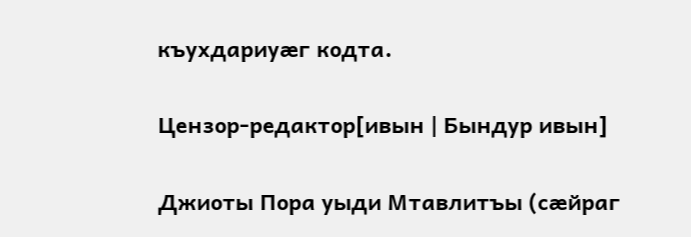къухдариуæг кодта.

Цензор-редактор[ивын | Бындур ивын]

Джиоты Пора уыди Мтавлитъы (сæйраг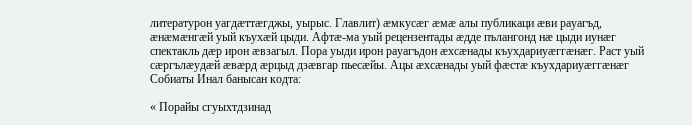литературон уагдæттæгджы, уырыс. Главлит) æмкусæг æмæ алы публикаци æви рауагъд, æнæмæнгæй уый къухæй цыди. Афтæ-ма уый рецензентады æдде пълангонд нæ цыди иунæг спектакль дæр ирон æвзагыл. Пора уыди ирон рауагъдон æхсæнады къухдариуæггæнæг. Раст уый сæргълæудæй æвæрд æрцыд дзæвгар пьесæйы. Ацы æхсæнады уый фæстæ къухдариуæггæнæг Собиаты Инал банысан кодта:

« Порайы сгуыхтдзинад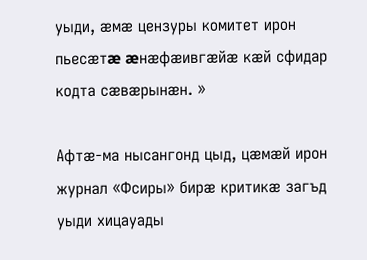уыди, æмæ цензуры комитет ирон пьесæтæ æнæфæивгæйæ кæй сфидар кодта сæвæрынæн. »

Афтæ-ма нысангонд цыд, цæмæй ирон журнал «Фсиры» бирæ критикæ загъд уыди хицауады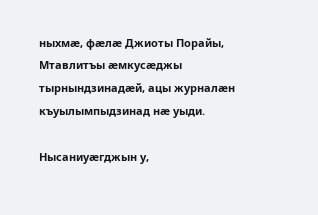ныхмæ, фæлæ Джиоты Порайы, Мтавлитъы æмкусæджы тырнындзинадæй, ацы журналæн къуылымпыдзинад нæ уыди.

Нысаниуæгджын у,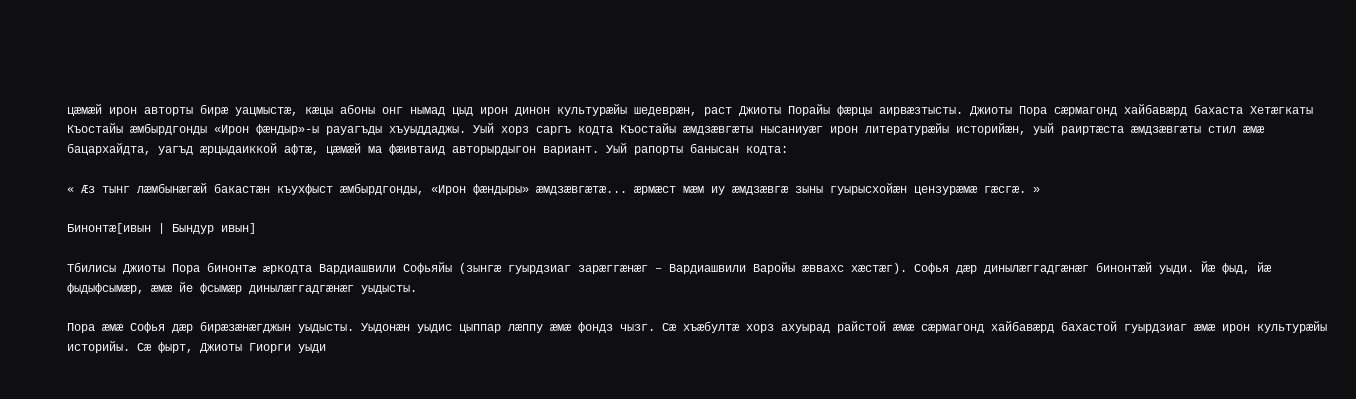цæмæй ирон авторты бирæ уацмыстæ, кæцы абоны онг нымад цыд ирон динон культурæйы шедеврæн, раст Джиоты Порайы фæрцы аирвæзтысты. Джиоты Пора сæрмагонд хайбавæрд бахаста Хетæгкаты Къостайы æмбырдгонды «Ирон фæндыр»-ы рауагъды хъуыддаджы. Уый хорз саргъ кодта Къостайы æмдзæвгæты нысаниуæг ирон литературæйы историйæн, уый раиртæста æмдзæвгæты стил æмæ бацархайдта, уагъд æрцыдаиккой афтæ, цæмæй ма фæивтаид авторырдыгон вариант. Уый рапорты банысан кодта:

« Æз тынг лæмбынæгæй бакастæн къухфыст æмбырдгонды, «Ирон фæндыры» æмдзæвгæтæ... æрмæст мæм иу æмдзæвгæ зыны гуырысхойæн цензурæмæ гæсгæ. »

Бинонтæ[ивын | Бындур ивын]

Тбилисы Джиоты Пора бинонтæ æркодта Вардиашвили Софьяйы (зынгæ гуырдзиаг зарæггæнæг – Вардиашвили Варойы æввахс хæстæг). Софья дæр динылæггадгæнæг бинонтæй уыди. Йæ фыд, йæ фыдыфсымæр, æмæ йе фсымæр динылæггадгæнæг уыдысты.

Пора æмæ Софья дæр бирæзæнæгджын уыдысты. Уыдонæн уыдис цыппар лæппу æмæ фондз чызг. Сæ хъæбултæ хорз ахуырад райстой æмæ сæрмагонд хайбавæрд бахастой гуырдзиаг æмæ ирон культурæйы историйы. Сæ фырт, Джиоты Гиорги уыди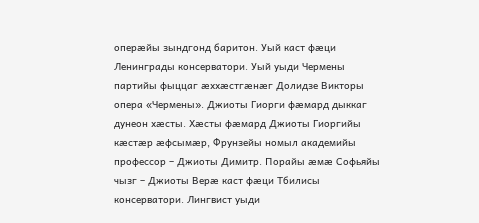оперæйы зындгонд баритон. Уый каст фæци Ленинграды консерватори. Уый уыди Чермены партийы фыццаг æххæстгæнæг Долидзе Викторы опера «Чермены». Джиоты Гиорги фæмард дыккаг дунеон хæсты. Хæсты фæмард Джиоты Гиоргийы кæстæр æфсымæр, Фрунзейы номыл академийы профессор – Джиоты Димитр. Порайы æмæ Софьяйы чызг – Джиоты Верæ каст фæци Тбилисы консерватори. Лингвист уыди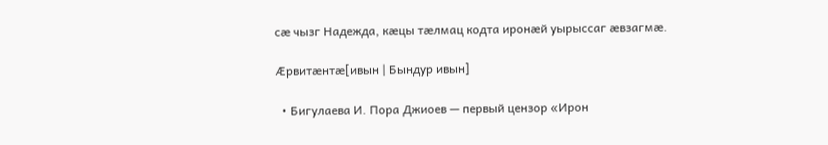сæ чызг Надежда, кæцы тæлмац кодта иронæй уырыссаг æвзагмæ.

Æрвитæнтæ[ивын | Бындур ивын]

  • Бигулаева И. Пора Джиоев — первый цензор «Ирон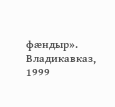фæндыр». Владикавказ, 1999